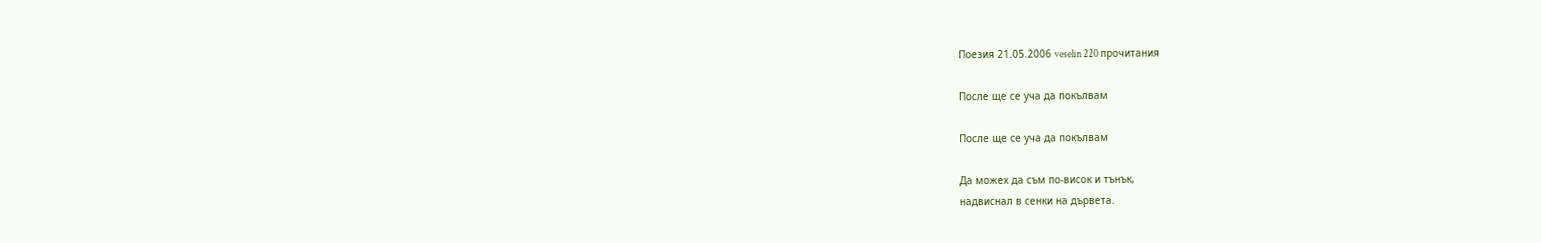Поезия 21.05.2006 veselin 220 прочитания

После ще се уча да покълвам

После ще се уча да покълвам

Да можех да съм по-висок и тънък,
надвиснал в сенки на дървета.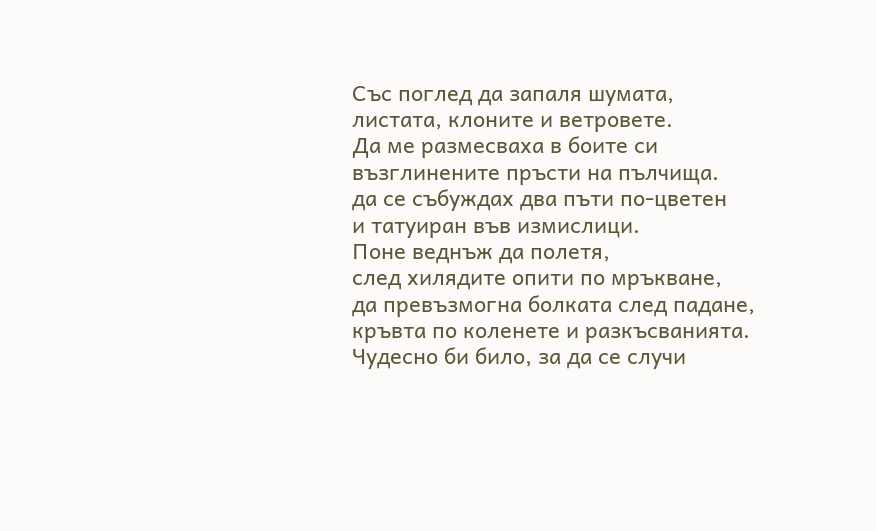Със поглед да запаля шумата,
листата, клоните и ветровете.
Да ме размесваха в боите си
възглинените пръсти на пълчища.
да се събуждах два пъти по-цветен
и татуиран във измислици.
Поне веднъж да полетя,
след хилядите опити по мръкване,
да превъзмогна болката след падане,
кръвта по коленете и разкъсванията.
Чудесно би било, за да се случи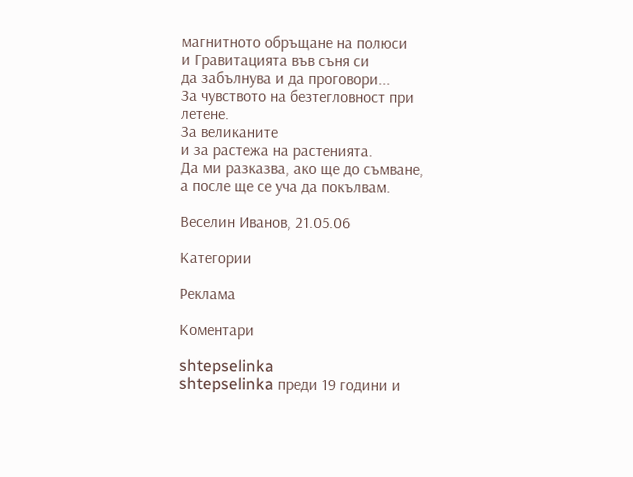магнитното обръщане на полюси
и Гравитацията във съня си
да забълнува и да проговори...
За чувството на безтегловност при летене.
За великаните
и за растежа на растенията.
Да ми разказва, ако ще до съмване,
а после ще се уча да покълвам.

Веселин Иванов, 21.05.06

Категории

Реклама

Коментари

shtepselinka
shtepselinka преди 19 години и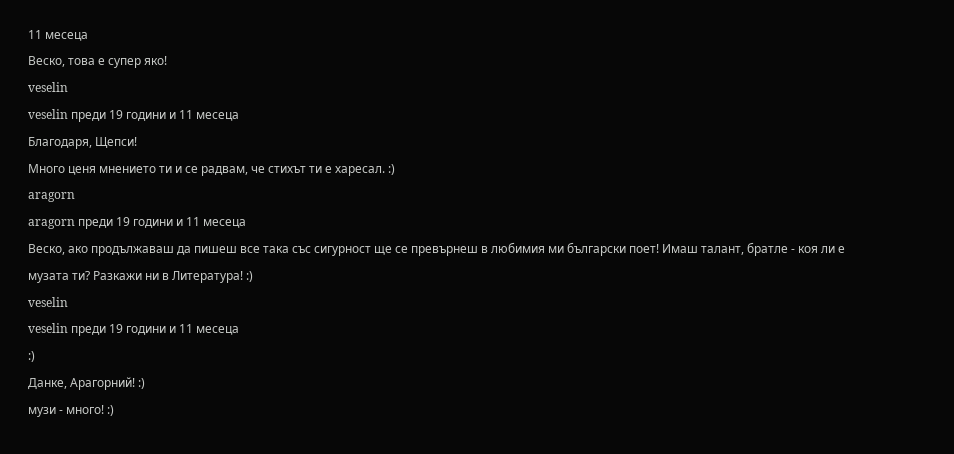11 месеца
Веско, това е супер яко!
veselin
veselin преди 19 години и 11 месеца
Благодаря, Щепси!
Много ценя мнението ти и се радвам, че стихът ти е харесал. :)
aragorn
aragorn преди 19 години и 11 месеца
Веско, ако продължаваш да пишеш все така със сигурност ще се превърнеш в любимия ми български поет! Имаш талант, братле - коя ли е музата ти? Разкажи ни в Литература! :)
veselin
veselin преди 19 години и 11 месеца
:)
Данке, Арагорний! :)
музи - много! :)